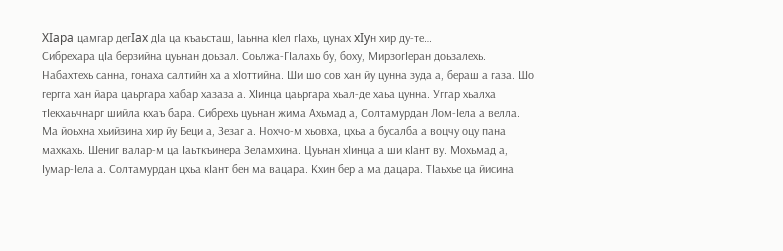XIapa цамгар дeгIax дIа ца къаьсташ, Iаьнна кIел гIахь, цунах xIyн хир ду-те…
Сибрехара цIа берзийна цуьнан доьзал. Соьлжа-ГIалахь бу, боху, МирзогIеран доьзалехь. Набахтехь санна, гонаха салтийн ха а хIоттийна. Ши шо сов хан йу цунна зуда а, бераш а газа. Шо гергга хан йара цаьргара хабар хазаза а. ХIинца цаьргара хьал-де хаьа цунна. Уггар хьалха тIекхаьчнарг шийла кхаъ бара. Сибрехь цуьнан жима Ахьмад а, Солтамурдан Лом-Iела а велла. Ма йоьхна хьийзина хир йу Беци а, Зезаг а. Нохчо-м хьовха, цхьа а бусалба а воцчу оцу пана махкахь. Шениг валар-м ца Iаьткъинера Зеламхина. Цуьнан хIинца а ши кIант ву. Мохьмад а, Iумар-Ieлa а. Солтамурдан цхьа кIант бен ма вацара. Кхин бер а ма дацара. ТIаьхье ца йисина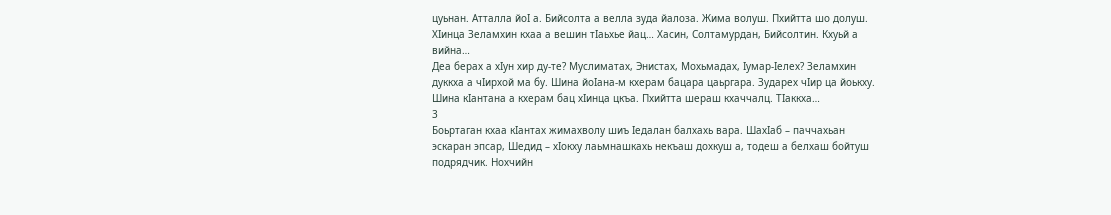цуьнан. Атталла йоI а. Бийсолта а велла зуда йалоза. Жима волуш. Пхийтта шо долуш. ХIинца Зеламхин кхаа а вешин тIаьхье йац… Хасин, Солтамурдан, Бийсолтин. Кхуьй а вийна…
Деа берах а хIун хир ду-те? Муслиматах, Энистах, Мохьмадах, Iумар-Iелех? Зеламхин дуккха а чIирхой ма бу. Шина йоIана-м кхерам бацара цаьргара. Зударех чIир ца йоькху. Шина кIантана а кхерам бац хIинца цкъа. Пхийтта шераш кхаччалц. ТIаккха…
3
Боьртаган кхаа кIантах жимахволу шиъ Iедалан балхахь вара. ШахIаб – паччахьан эскаран эпсар, Шедид – хIокху лаьмнашкахь некъаш дохкуш а, тодеш а белхаш бойтуш подрядчик. Нохчийн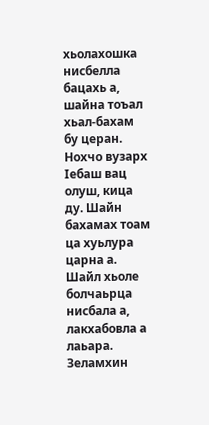хьолахошка нисбелла бацахь а, шайна тоъал хьал-бахам бу церан. Нохчо вузарх Iебаш вац олуш, кица ду. Шайн бахамах тоам ца хуьлура царна а. Шайл хьоле болчаьрца нисбала а, лакхабовла а лаьара. Зеламхин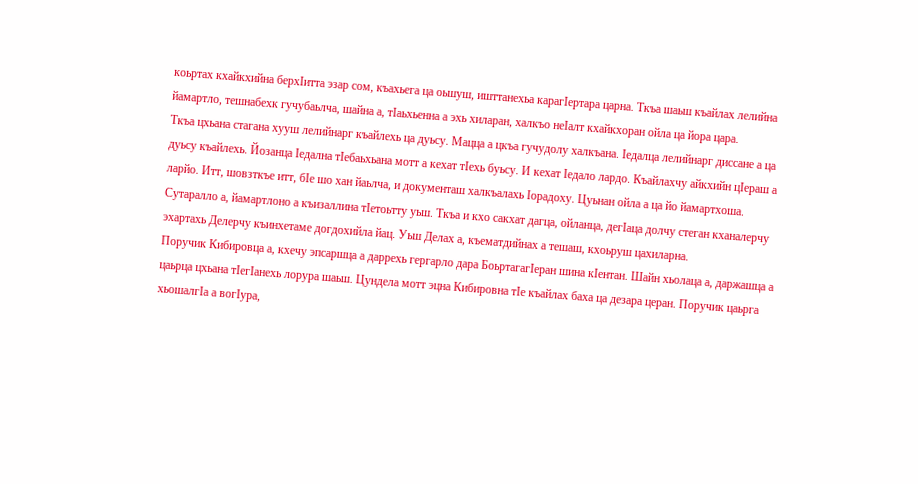коьртах кхайкхийна берхIитта эзар сом, къахьега ца оьшуш, ишттанехьа карагIертара царна. Ткъа шаьш къайлах лелийна йамартло, тешнабехк гучубаьлча, шайна а, тIаьхьенна а эхь хиларан, халкъо неIалт кхайкхоран ойла ца йора цара.
Ткъа цхьана стагана хууш лелийнарг къайлехь ца дуьсу. Мацца а цкъа гучудолу халкъана. Iедалца лелийнарг диссане а ца дуьсу къайлехь. Йозанца Iедална тIебаьхьана мотт а кехат тIеxь буьсу. И кехат Iедало лардо. Къайлахчу айкхийн цIераш а ларйо. Итт, шовзткъе итт, бIе шо хан йаьлча, и документаш халкъалахь Iорадоху. Цуьнан ойла а ца йо йамартхоша.
Сутаралло а, йамартлоно а къизаллина тIетоьтту уьш. Ткъа и кхо сакхат дагца, ойланца, дегIаца долчу стеган кханалерчу эхартахь Делерчу къинхетаме догдохийла йац. Уьш Делах а, къематдийнах а тешаш, кхоьруш цахиларна.
Поручик Кибировца а, кхечу эпсаршца а даррехь гергарло дара БоьртагагIеран шина кIентан. Шайн хьолаца а, даржашца а цаьрца цхьана тIегIанехь лорура шаьш. Цундела мотт эцна Кибировна тIе къайлах баха ца дезара церан. Поручик цаьрга хьошалгIа а вогIура,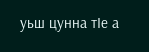уьш цунна тIе а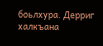боьлхура. Дерриг халкъана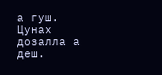а гуш. Цунах дозалла а деш.